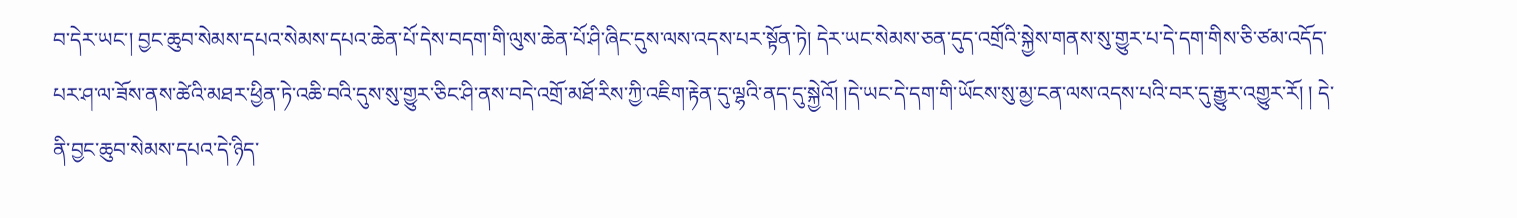བ་དེར་ཡང་། བྱང་ཆུབ་སེམས་དཔའ་སེམས་དཔའ་ཆེན་པོ་དེས་བདག་གི་ལུས་ཆེན་པོ་ཤི་ཞིང་དུས་ལས་འདས་པར་སྟོན་ཏེ། དེར་ཡང་སེམས་ཅན་དུད་འགྲོའི་སྐྱེས་གནས་སུ་གྱུར་པ་དེ་དག་གིས་ཅི་ཙམ་འདོད་པར་ཤ་ལ་ཟོས་ནས་ཚེའི་མཐར་ཕྱིན་ཏེ་འཆི་བའི་དུས་སུ་གྱུར་ཅིང་ཤི་ནས་བདེ་འགྲོ་མཐོ་རིས་ཀྱི་འཇིག་རྟེན་དུ་ལྷའི་ནད་དུ་སྐྱེའོ། །དེ་ཡང་དེ་དག་གི་ཡོངས་སུ་མྱ་ངན་ལས་འདས་པའི་བར་དུ་རྒྱུར་འགྱུར་རོ། ། དེ་ནི་བྱང་ཆུབ་སེམས་དཔའ་དེ་ཉིད་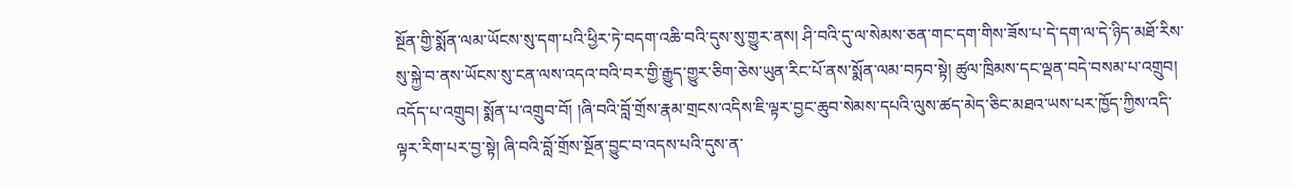སྔོན་གྱི་སྨོན་ལམ་ཡོངས་སུ་དག་པའི་ཕྱིར་ཏེ་བདག་འཆི་བའི་དུས་སུ་གྱུར་ནས། ཤི་བའི་དུ་ལ་སེམས་ཅན་གང་དག་གིས་ཟོས་པ་དེ་དག་ལ་དེ་ཉིད་མཐོ་རིས་སུ་སྐྱེ་བ་ནས་ཡོངས་སུ་ངན་ལས་འདའ་བའི་བར་གྱི་རྒྱུད་གྱུར་ཅིག་ཅེས་ཡུན་རིང་པོ་ནས་སྨོན་ལམ་བཏབ་སྟེ། ཚུལ་ཁྲིམས་དང་ལྡན་བདེ་བསམ་པ་འགྲུབ། འདོད་པ་འགྲུབ། སྨོན་པ་འགྲུབ་བོ། །ཞི་བའི་བློ་གྲོས་རྣམ་གྲངས་འདིས་ཇི་ལྟར་བྱང་ཆུབ་སེམས་དཔའི་ལུས་ཚད་མེད་ཅིང་མཐའ་ཡས་པར་ཁྱོད་ཀྱིས་འདི་ལྟར་རིག་པར་བྱ་སྟེ། ཞི་བའི་བློ་གྲོས་སྔོན་བྱུང་བ་འདས་པའི་དུས་ན་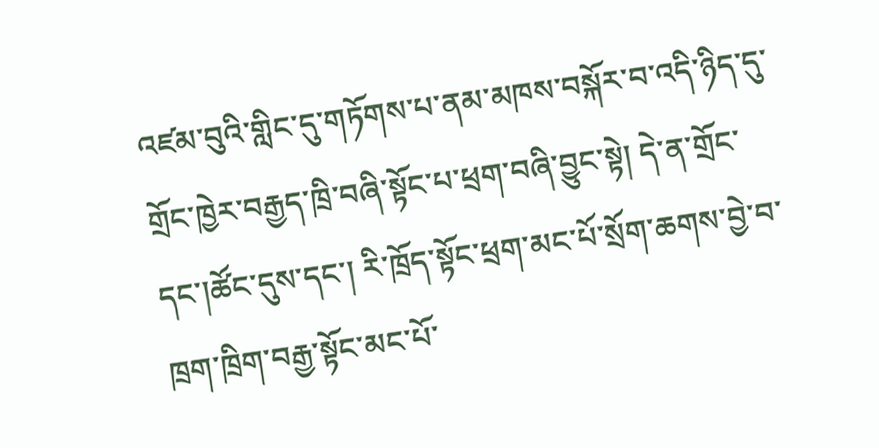འཛམ་བུའི་གླིང་དུ་གཏོགས་པ་ནམ་མཁས་བསྐོར་བ་འདི་ཉིད་དུ་གྲོང་ཁྱེར་བརྒྱད་ཁྲི་བཞི་སྟོང་པ་ཕྲག་བཞི་བྱུང་སྟེ། དེ་ན་གྲོང་དང་།ཚོང་དུས་དང་། རི་ཁྲོད་སྟོང་ཕྲག་མང་པོ་སྲོག་ཆགས་བྱེ་བ་ཁྲག་ཁྲིག་བརྒྱ་སྟོང་མང་པོ་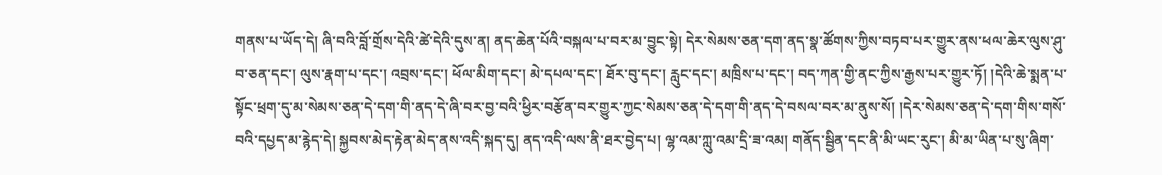གནས་པ་ཡོད་དེ། ཞི་བའི་བློ་གྲོས་དེའི་ཚེ་དེའི་དུས་ན། ནད་ཆེན་པོའི་བསྐལ་པ་བར་མ་བྱུང་སྟེ། དེར་སེམས་ཅན་དག་ནད་སྣ་ཚོགས་ཀྱིས་བཏབ་པར་གྱུར་ནས་ཕལ་ཆེར་ལུས་ཤུ་བ་ཅན་དང་། ལུས་རྣག་པ་དང་། འབྲས་དང་། ཕོལ་མིག་དང་། མེ་དཔལ་དང་། ཐོར་བུ་དང་། རླུང་དང་། མཁྲིས་པ་དང་། བད་ཀན་གྱི་ནང་ཀྱིས་རྒྱས་པར་གྱུར་ཏོ། །དེའི་ཆེ་སྨན་པ་སྟོང་ཕྲག་དུ་མ་སེམས་ཅན་དེ་དག་གི་ནད་དེ་ཞི་བར་བྱ་བའི་ཕྱིར་བརྩོན་བར་གྱུར་ཀྱང་སེམས་ཅན་དེ་དག་གི་ནད་དེ་བསལ་བར་མ་ནུས་སོ། །དེར་སེམས་ཅན་དེ་དག་གིས་གསོ་བའི་དཔྱད་མ་རྙེད་དེ། སྐྱབས་མེད་རྟེན་མེད་ནས་འདི་སྐད་དུ། ནད་འདི་ལས་ནི་ཐར་བྱེད་པ། ལྷ་འམ་ཀླུ་འམ་དྲི་ཟ་འམ། གནོད་སྦྱིན་དང་ནི་མི་ཡང་རུང་། མི་མ་ཡིན་པ་སུ་ཞིག་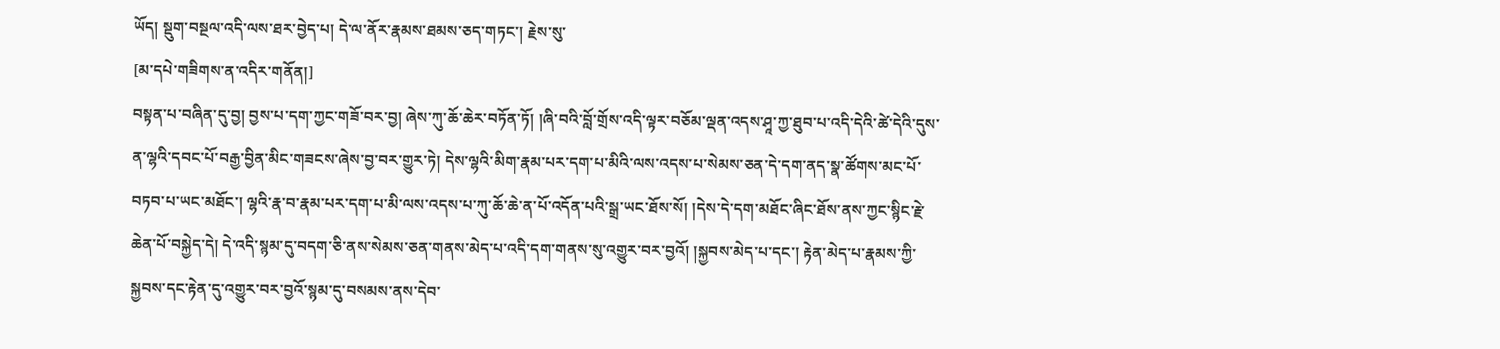ཡོད། སྡུག་བསྔལ་འདི་ལས་ཐར་བྱེད་པ། དེ་ལ་ནོར་རྣམས་ཐམས་ཅད་གཏང་། རྗེས་སུ་
[མ་དཔེ་གཟིགས་ན་འདིར་གནོན།]
བསྟན་པ་བཞིན་དུ་བྱ། བྱས་པ་དག་ཀྱང་གཟོ་བར་བྱ། ཞེས་ཀུ་ཆོ་ཆེར་བཏོན་ཏོ། །ཞི་བའི་བློ་གྲོས་འདི་ལྟར་བཅོམ་ལྡན་འདས་ཤཱ་ཀྱ་ཐུབ་པ་འདི་དེའི་ཚེ་དེའི་དུས་ན་ལྷའི་དབང་པོ་བརྒྱ་བྱིན་མིང་གཟངས་ཞེས་བྱ་བར་གྱུར་ཏེ། དེས་ལྷའི་མིག་རྣམ་པར་དག་པ་མིའི་ལས་འདས་པ་སེམས་ཅན་དེ་དག་ནད་སྣ་ཚོགས་མང་པོ་བཏབ་པ་ཡང་མཐོང་། ལྷའི་རྣ་བ་རྣམ་པར་དག་པ་མི་ལས་འདས་པ་ཀུ་ཆོ་ཆེ་ན་པོ་འདོན་པའི་སྒྲ་ཡང་ཐོས་སོ། །དེས་དེ་དག་མཐོང་ཞིང་ཐོས་ནས་ཀྱང་སྙིང་རྗེ་ཆེན་པོ་བསྐྱེད་དེ། དེ་འདི་སྙམ་དུ་བདག་ཅི་ནས་སེམས་ཅན་གནས་མེད་པ་འདི་དག་གནས་སུ་འགྱུར་བར་བྱའོ། །སྐྱབས་མེད་པ་དང་། རྟེན་མེད་པ་རྣམས་ཀྱི་སྐྱབས་དང་རྟེན་དུ་འགྱུར་བར་བྱའོ་སྙམ་དུ་བསམས་ནས་དེབ་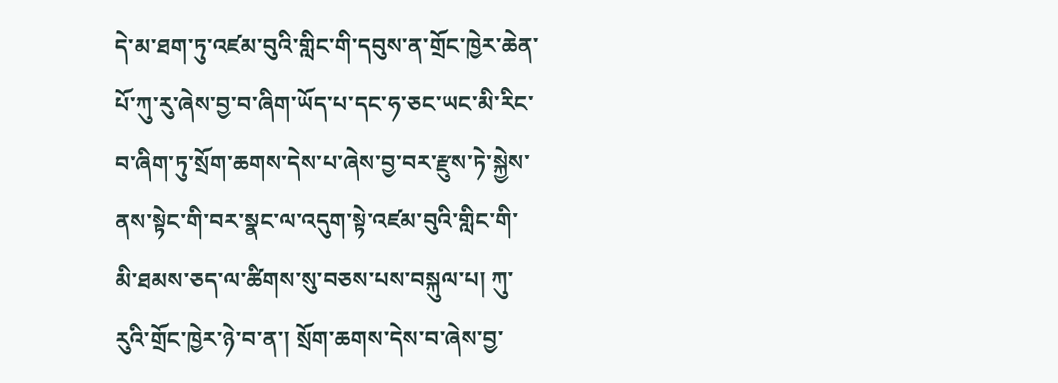དེ་མ་ཐག་ཏུ་འཛམ་བུའི་གླིང་གི་དབུས་ན་གྲོང་ཁྱེར་ཆེན་པོ་ཀུ་རུ་ཞེས་བྱ་བ་ཞིག་ཡོད་པ་དང་ཧ་ཅང་ཡང་མི་རིང་བ་ཞིག་ཏུ་སྲོག་ཆགས་དེས་པ་ཞེས་བྱ་བར་རྫུས་ཏེ་སྐྱེས་ནས་སྟེང་གི་བར་སྣང་ལ་འདུག་སྟེ་འཛམ་བུའི་གླིང་གི་མི་ཐམས་ཅད་ལ་ཚིགས་སུ་བཅས་པས་བསྐུལ་པ། ཀུ་རུའི་གྲོང་ཁྱེར་ཉེ་བ་ན་། སྲོག་ཆགས་དེས་བ་ཞེས་བྱ་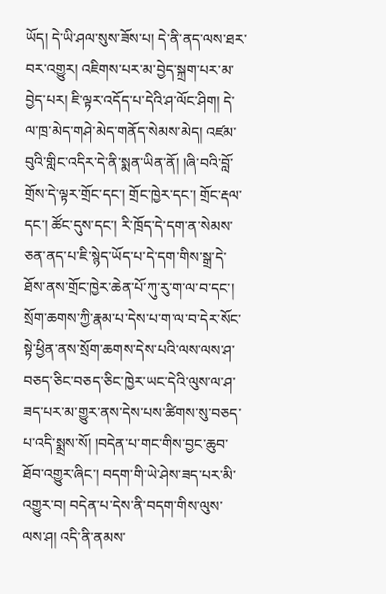ཡོད། དེ་ཡི་ཤལ་སུས་ཟོས་པ། དེ་ནི་ནད་ལས་ཐར་བར་འགྱུར། འཇིགས་པར་མ་བྱེད་སྐྲག་པར་མ་བྱེད་པར། ཇི་ལྟར་འདོད་པ་དེའི་ཤ་ལོང་ཤིག། དེ་ལ་ཁྲ་མེད་གཤེ་མེད་གནོད་སེམས་མེད། འཛམ་བུའི་གླིང་འདིར་དེ་ནི་སྨན་ཡིན་ནོ། །ཞི་བའི་བློ་གྲོས་དེ་ལྟར་གྲོང་དང་། གྲོང་ཁྱེར་དང་། གྲོང་རྡལ་དང་། ཚོང་དུས་དང་། རི་ཁྲོད་དེ་དག་ན་སེམས་ཅན་ནད་པ་ཇི་སྙེད་ཡོད་པ་དེ་དག་གིས་སྒྲ་དེ་ཐོས་ནས་གྲོང་ཁྱེར་ཆེན་པོ་ཀུ་རུ་ག་ལ་བ་དང་། སྲོག་ཆགས་ཀྱི་རྣམ་པ་དེས་པ་ག་ལ་བ་དེར་སོང་སྟེ་ཕྱིན་ནས་སྲོག་ཆགས་དེས་པའི་ལས་ལས་ཤ་བཅད་ཅིང་བཅད་ཅིང་ཁྱེར་ཡང་དེའི་ལུས་ལ་ཤ་ཟད་པར་མ་གྱུར་ནས་དེས་པས་ཚིགས་སུ་བཅད་པ་འདི་སྨྲས་སོ། །བདེན་པ་གང་གིས་བྱང་ཆུབ་ཐོབ་འགྱུར་ཞིང་། བདག་གི་ཡེ་ཤེས་ཟད་པར་མི་འགྱུར་བ། བདེན་པ་དེས་ནི་བདག་གིས་ལུས་ལས་ཤ། འདི་ནི་ནམས་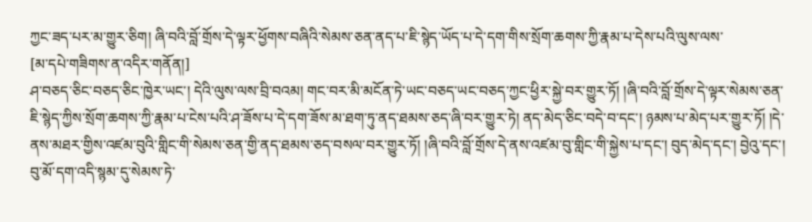ཀྱང་ཟད་པར་མ་གྱུར་ཅིག། ཞི་བའི་བློ་གྲོས་དེ་ལྟར་ཕྱོགས་བཞིའི་སེམས་ཅན་ནད་པ་ཇི་སྙེད་ཡོད་པ་དེ་དག་གིས་སྲོག་ཆགས་ཀྱི་རྣམ་པ་དེས་པའི་ལུས་ལས་
[མ་དཔེ་གཟིགས་ན་འདིར་གནོན།]
ཤ་བཅད་ཅིང་བཅད་ཅིང་ཁྱེར་ཡང་། དེའི་ལུས་ལས་བྲི་བའམ། གང་བར་མི་མངོན་ཏེ་ཡང་བཅད་ཡང་བཅད་ཀྱང་ཕྱིར་སྐྱེ་བར་གྱུར་ཏོ། །ཞི་བའི་བློ་གྲོས་དེ་ལྟར་སེམས་ཅན་ཇི་སྙེད་ཀྱིས་སྲོག་ཆགས་ཀྱི་རྣམ་པ་ངེས་པའི་ཤ་ཟོས་པ་དེ་དག་ཟོས་མ་ཐག་ཏུ་ནད་ཐམས་ཅད་ཞི་བར་གྱུར་ཏེ། ནད་མེད་ཅིང་བདེ་བ་དང་། ཉམས་པ་མེད་པར་གྱུར་ཏོ། །དེ་ནས་མཐར་གྱིས་འཛམ་བུའི་གླིང་གི་སེམས་ཅན་གྱི་ནད་ཐམས་ཅད་བསལ་བར་གྱུར་ཏོ། །ཞི་བའི་བློ་གྲོས་དེ་ནས་འཛམ་བུ་གླིང་གི་སྐྱེས་པ་དང་། བུད་མེད་དང་། བྱེའུ་དང་། བུ་མོ་དག་འདི་སྙམ་དུ་སེམས་ཏེ་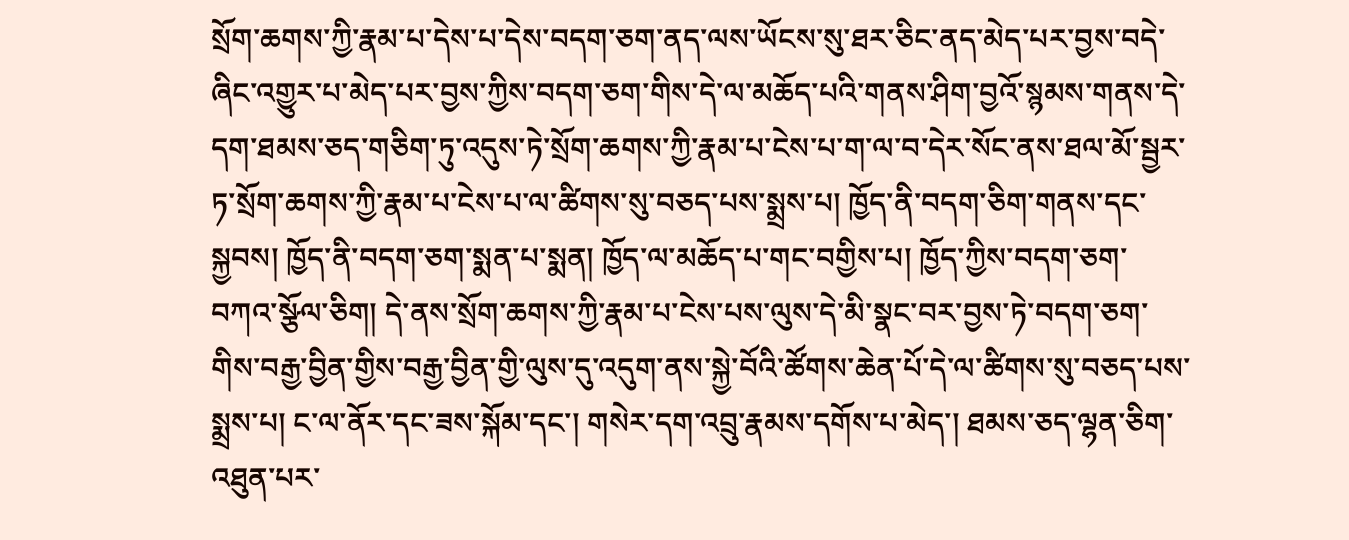སྲོག་ཆགས་ཀྱི་རྣམ་པ་དེས་པ་དེས་བདག་ཅག་ནད་ལས་ཡོངས་སུ་ཐར་ཅིང་ནད་མེད་པར་བྱས་བདེ་ཞིང་འགྱུར་པ་མེད་པར་བྱས་ཀྱིས་བདག་ཅག་གིས་དེ་ལ་མཆོད་པའི་གནས་ཤིག་བྱའོ་སྙམས་གནས་དེ་དག་ཐམས་ཅད་གཅིག་ཏུ་འདུས་ཏེ་སྲོག་ཆགས་ཀྱི་རྣམ་པ་ངེས་པ་ག་ལ་བ་དེར་སོང་ནས་ཐལ་མོ་སྦྱར་ཏ་སྲོག་ཆགས་ཀྱི་རྣམ་པ་ངེས་པ་ལ་ཚིགས་སུ་བཅད་པས་སྨྲས་པ། ཁྱོད་ནི་བདག་ཅིག་གནས་དང་སྐྱབས། ཁྱོད་ནི་བདག་ཅག་སྨན་པ་སྨན། ཁྱོད་ལ་མཆོད་པ་གང་བགྱིས་པ། ཁྱོད་ཀྱིས་བདག་ཅག་བཀའ་སྩོལ་ཅིག། དེ་ནས་སྲོག་ཆགས་ཀྱི་རྣམ་པ་ངེས་པས་ལུས་དེ་མི་སྣང་བར་བྱས་ཏེ་བདག་ཅག་གིས་བརྒྱ་བྱིན་གྱིས་བརྒྱ་བྱིན་གྱི་ལུས་དུ་འདུག་ནས་སྐྱེ་བོའི་ཚོགས་ཆེན་པོ་དེ་ལ་ཚིགས་སུ་བཅད་པས་སྨྲས་པ། ང་ལ་ནོར་དང་ཟས་སྐོམ་དང་། གསེར་དག་འབྲུ་རྣམས་དགོས་པ་མེད་། ཐམས་ཅད་ལྷན་ཅིག་འཐུན་པར་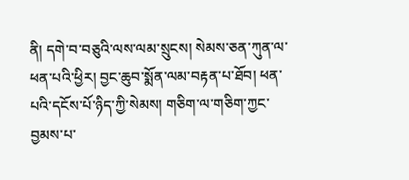ནི། དགེ་བ་བཅུའི་ལས་ལམ་སྲུངས། སེམས་ཅན་ཀུན་ལ་ཕན་པའི་ཕྱིར། བྱང་ཆུབ་སྨོན་ལམ་བརྟན་པ་ཐོབ། ཕན་པའི་དངོས་པོ་ཉིད་ཀྱི་སེམས། གཅིག་ལ་གཅིག་ཀྱང་བྱམས་པ་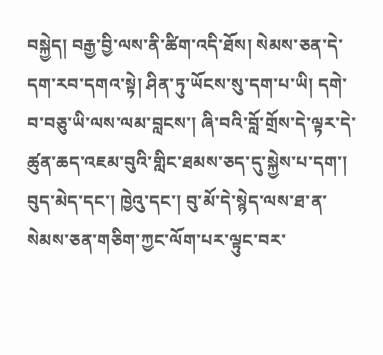བསྐྱེད། བརྒྱ་བྱི་ལས་ནི་ཚིག་འདི་ཐོས། སེམས་ཅན་དེ་དག་རབ་དགའ་སྟེ། ཤིན་ཏུ་ཡོངས་སུ་དག་པ་ཡི། དགེ་བ་བཅུ་ཡི་ལས་ལམ་བླངས་། ཞི་བའི་བློ་གྲོས་དེ་ལྟར་དེ་ཚུན་ཆད་འཇམ་བུའི་གླིང་ཐམས་ཅད་དུ་སྐྱེས་པ་དག་། བུད་མེད་དང་། ཁྱེའུ་དང་། བུ་མོ་དེ་སྙེད་ལས་ཐ་ན་སེམས་ཅན་གཅིག་ཀྱང་ལོག་པར་ལྟུང་བར་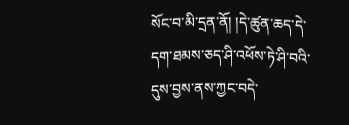སོང་བ་མི་དྲན་ནོ། །དེ་ཚུན་ཆད་དེ་དག་ཐམས་ཅད་ཤི་འཕོས་ཏེ་ཤི་བའི་དུས་བྱས་ནས་ཀྱང་བདེ་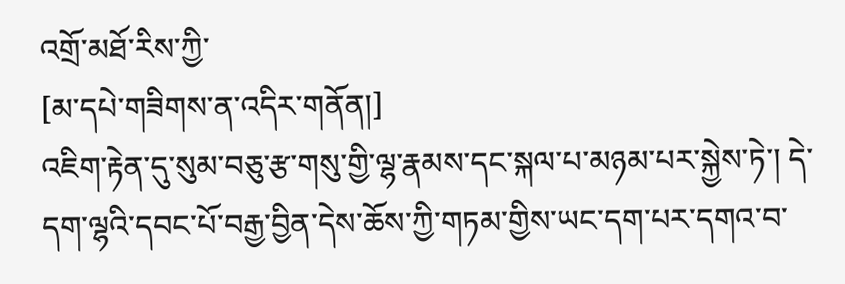འགྲོ་མཐོ་རིས་ཀྱི་
[མ་དཔེ་གཟིགས་ན་འདིར་གནོན།]
འཇིག་རྟེན་དུ་སུམ་བཅུ་རྩ་གསུ་གྱི་ལྷ་རྣམས་དང་སྐལ་པ་མཉམ་པར་སྐྱེས་ཏེ་། དེ་དག་ལྷའི་དབང་པོ་བརྒྱ་བྱིན་དེས་ཆོས་ཀྱི་གཏམ་གྱིས་ཡང་དག་པར་དགའ་བ་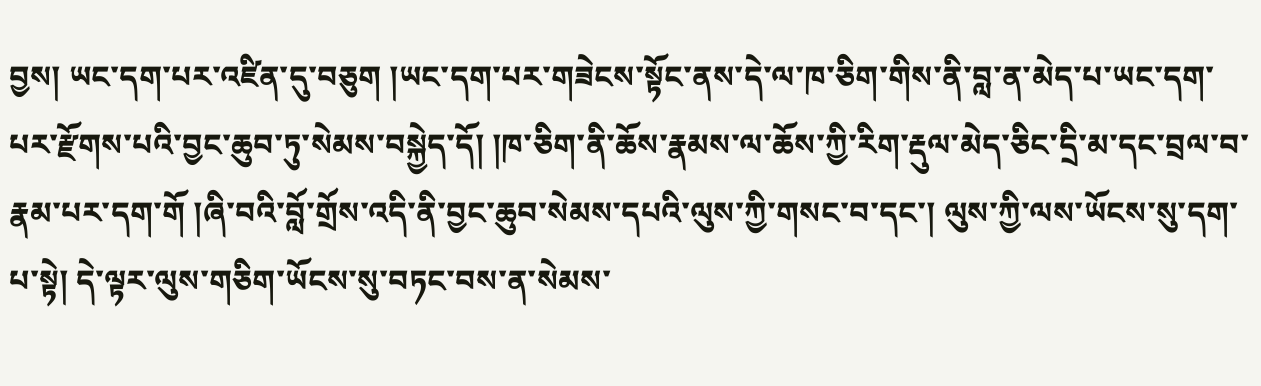བྱས། ཡང་དག་པར་འཛིན་དུ་བཅུག །ཡང་དག་པར་གཟེངས་སྟོང་ནས་དེ་ལ་ཁ་ཅིག་གིས་ནི་བླ་ན་མེད་པ་ཡང་དག་པར་རྫོགས་པའི་བྱང་ཆུབ་ཏུ་སེམས་བསྐྱེད་དོ། །ཁ་ཅིག་ནི་ཆོས་རྣམས་ལ་ཆོས་ཀྱི་རིག་རྡུལ་མེད་ཅིང་དྲི་མ་དང་བྲལ་བ་རྣམ་པར་དག་གོ །ཞི་བའི་བློ་གྲོས་འདི་ནི་བྱང་ཆུབ་སེམས་དཔའི་ལུས་ཀྱི་གསང་བ་དང་། ལུས་ཀྱི་ལས་ཡོངས་སུ་དག་པ་སྟེ། དེ་ལྟར་ལུས་གཅིག་ཡོངས་སུ་བཏང་བས་ན་སེམས་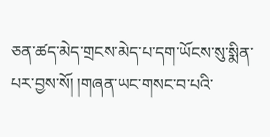ཅན་ཚད་མེད་གྲངས་མེད་པ་དག་ཡོངས་སུ་སྨིན་པར་བྱས་སོ། །གཞན་ཡང་གསང་བ་པའི་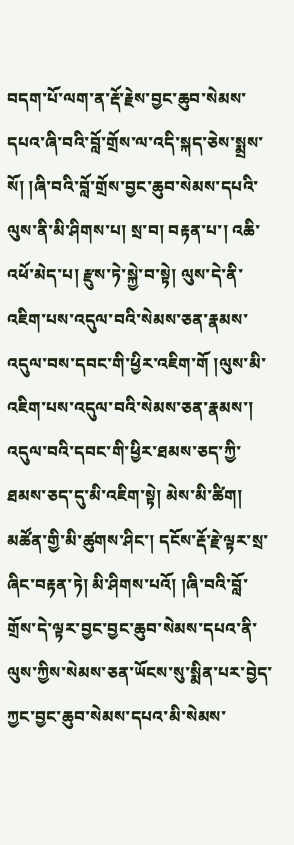བདག་པོ་ལག་ན་རྡོ་རྗེས་བྱང་ཆུབ་སེམས་དཔའ་ཞི་བའི་བློ་གྲོས་ལ་འདི་སྐད་ཅེས་སྨྲས་སོ། །ཞི་བའི་བློ་གྲོས་བྱང་ཆུབ་སེམས་དཔའི་ལུས་ནི་མི་ཤིགས་པ། སྲ་བ། བརྟན་པ་། འཆི་འཕོ་མེད་པ། རྫུས་ཏེ་སྐྱེ་བ་སྟེ། ལུས་དེ་ནི་འཇིག་པས་འདུལ་བའི་སེམས་ཅན་རྣམས་འདུལ་བས་དབང་གི་ཕྱིར་འཇིག་གོ །ལུས་མི་འཇིག་པས་འདུལ་བའི་སེམས་ཅན་རྣམས་། འདུལ་བའི་དབང་གི་ཕྱིར་ཐམས་ཅད་ཀྱི་ཐམས་ཅད་དུ་མི་འཇིག་སྟེ། མེས་མི་ཚིག། མཚོན་གྱི་མི་ཚུགས་ཤིང་། དངོས་རྡོ་རྗེ་ལྟར་སྲ་ཞིང་བརྟན་ཏེ། མི་ཤིགས་པའོ། །ཞི་བའི་བློ་གྲོས་དེ་ལྟར་བྱང་བྱང་ཆུབ་སེམས་དཔའ་ནི་ལུས་ཀྱིས་སེམས་ཅན་ཡོངས་སུ་སྨིན་པར་བྱེད་ཀྱང་བྱང་ཆུབ་སེམས་དཔའ་མི་སེམས་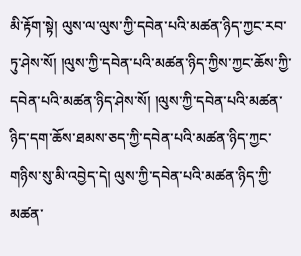མི་རྟོག་སྟེ། ལུས་ལ་ལུས་ཀྱི་དབེན་པའི་མཚན་ཉིད་ཀྱང་རབ་ཏུ་ཤེས་སོ། །ལུས་ཀྱི་དབེན་པའི་མཚན་ཉིད་ཀྱིས་ཀྱང་ཆོས་ཀྱི་དབེན་པའི་མཚན་ཉིད་ཤེས་སོ། །ལུས་ཀྱི་དབེན་པའི་མཚན་ཉིད་དག་ཆོས་ཐམས་ཅད་ཀྱི་དབེན་པའི་མཚན་ཉིད་ཀྱང་གཉིས་སུ་མི་འབྱེད་དེ། ལུས་ཀྱི་དབེན་པའི་མཚན་ཉིད་ཀྱི་མཚན་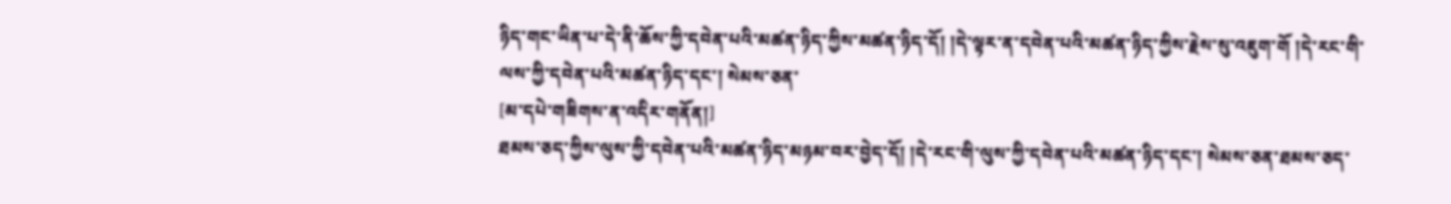ཉིད་གང་ཡིན་པ་དེ་ནི་ཆོས་ཀྱི་དབེན་པའི་མཚན་ཉིད་ཀྱིས་མཚན་ཉིད་དོ། །དེ་ལྟར་ན་དབེན་པའི་མཚན་ཉིད་ཀྱིས་རྗེས་སུ་འཇུག་གོ །དེ་རང་གི་ལས་ཀྱི་དབེན་པའི་མཚན་ཉིད་དང་། སེམས་ཅན་
[མ་དཔེ་གཟིགས་ན་འདིར་གནོན།]
ཐམས་ཅད་ཀྱིས་ལུས་ཀྱི་དབེན་པའི་མཚན་ཉིད་མཉམ་བར་བྱེད་དོ། །དེ་རང་གི་ལུས་ཀྱི་དབེན་པའི་མཚན་ཉིད་དང་། སེམས་ཅན་ཐམས་ཅད་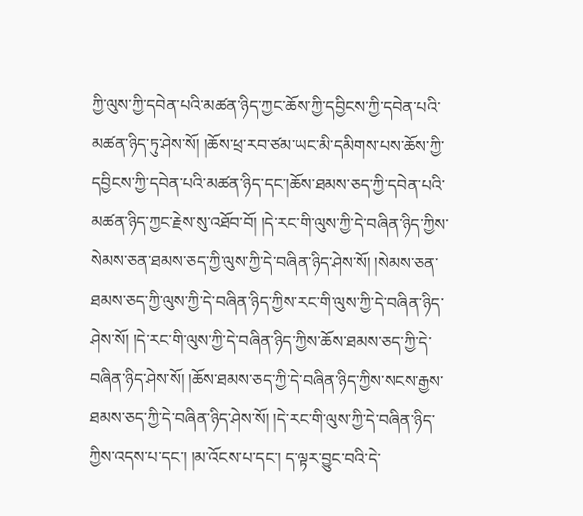ཀྱི་ལུས་ཀྱི་དབེན་པའི་མཚན་ཉིད་ཀྱང་ཆོས་ཀྱི་དབྱིངས་ཀྱི་དབེན་པའི་མཚན་ཉིད་ཏུ་ཤེས་སོ། །ཆོས་ཕྲ་རབ་ཙམ་ཡང་མི་དམིགས་པས་ཆོས་ཀྱི་དབྱིངས་ཀྱི་དབེན་པའི་མཚན་ཉིད་དང་།ཆོས་ཐམས་ཅད་ཀྱི་དབེན་པའི་མཚན་ཉིད་ཀྱང་རྗེས་སུ་འཐོབ་བོ། །དེ་རང་གི་ལུས་ཀྱི་དེ་བཞིན་ཉིད་ཀྱིས་སེམས་ཅན་ཐམས་ཅད་ཀྱི་ལུས་ཀྱི་དེ་བཞིན་ཉིད་ཤེས་སོ། །སེམས་ཅན་ཐམས་ཅད་ཀྱི་ལུས་ཀྱི་དེ་བཞིན་ཉིད་ཀྱིས་རང་གི་ལུས་ཀྱི་དེ་བཞིན་ཉིད་ཤེས་སོ། །དེ་རང་གི་ལུས་ཀྱི་དེ་བཞིན་ཉིད་ཀྱིས་ཆོས་ཐམས་ཅད་ཀྱི་དེ་བཞིན་ཉིད་ཤེས་སོ། །ཆོས་ཐམས་ཅད་ཀྱི་དེ་བཞིན་ཉིད་ཀྱིས་སངས་རྒྱས་ཐམས་ཅད་ཀྱི་དེ་བཞིན་ཉིད་ཤེས་སོ། །དེ་རང་གི་ལུས་ཀྱི་དེ་བཞིན་ཉིད་ཀྱིས་འདས་པ་དང་། །མ་འོངས་པ་དང་། ད་ལྟར་བྱུང་བའི་དེ་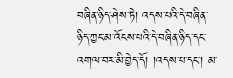བཞིན་ཉིད་ཤེས་ཏེ། འདས་པའི་དེ་བཞིན་ཉིད་ཀྱང་མ་འོངས་པའི་དེ་བཞིན་ཉིད་དང་འགལ་བར་མི་བྱེད་དོ། །འདས་པ་དང་། མ་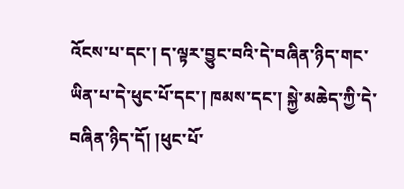འོངས་པ་དང་། ད་ལྟར་བྱུང་བའི་དེ་བཞིན་ཉིད་གང་ཡིན་པ་དེ་ཕུང་པོ་དང་། ཁམས་དང་། སྐྱེ་མཆེད་ཀྱི་དེ་བཞིན་ཉིད་དོ། །ཕུང་པོ་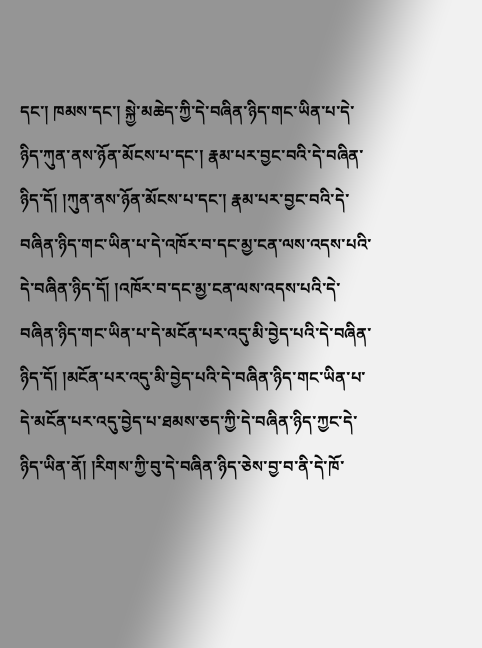དང་། ཁམས་དང་། སྐྱེ་མཆེད་ཀྱི་དེ་བཞིན་ཉིད་གང་ཡིན་པ་དེ་ཉིད་ཀུན་ནས་ཉོན་མོངས་པ་དང་། རྣམ་པར་བྱང་བའི་དེ་བཞིན་ཉིད་དོ། །ཀུན་ནས་ཉོན་མོངས་པ་དང་། རྣམ་པར་བྱང་བའི་དེ་བཞིན་ཉིད་གང་ཡིན་པ་དེ་འཁོར་བ་དང་མྱ་ངན་ལས་འདས་པའི་དེ་བཞིན་ཉིད་དོ། །འཁོར་བ་དང་མྱ་ངན་ལས་འདས་པའི་དེ་བཞིན་ཉིད་གང་ཡིན་པ་དེ་མངོན་པར་འདུ་མི་བྱེད་པའི་དེ་བཞིན་ཉིད་དོ། །མངོན་པར་འདུ་མི་བྱེད་པའི་དེ་བཞིན་ཉིད་གང་ཡིན་པ་དེ་མངོན་པར་འདུ་བྱེད་པ་ཐམས་ཅད་ཀྱི་དེ་བཞིན་ཉིད་ཀྱང་དེ་ཉིད་ཡིན་ནོ། །རིགས་ཀྱི་བུ་དེ་བཞིན་ཉིད་ཅེས་བྱ་བ་ནི་དེ་ཁོ་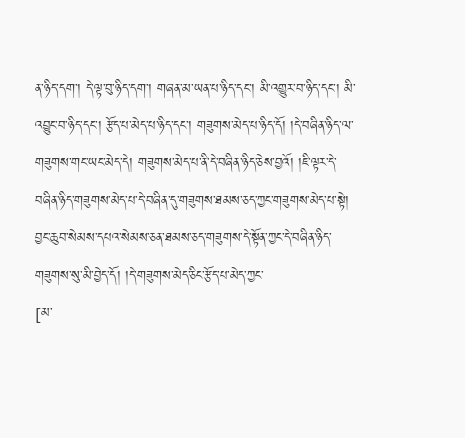ན་ཉིད་དག་། དེ་ལྟ་བུ་ཉིད་དག་། གཞན་མ་ཡན་པ་ཉིད་དང་། མི་འགྱུར་བ་ཉིད་དང་། མི་འབྱུང་བ་ཉིད་དང་། རྩོད་པ་མེད་པ་ཉིད་དང་། གཟུགས་མེད་པ་ཉིད་དོ། །དེ་བཞིན་ཉིད་ལ་གཟུགས་གང་ཡང་མེད་དེ། གཟུགས་མེད་པ་ནི་དེ་བཞིན་ཉིད་ཅེས་བྱའོ། །ཇི་ལྟར་དེ་བཞིན་ཉིད་གཟུགས་མེད་པ་དེ་བཞིན་དུ་གཟུགས་ཐམས་ཅད་ཀྱང་གཟུགས་མེད་པ་སྟེ། བྱང་ཆུབ་སེམས་དཔའ་སེམས་ཅན་ཐམས་ཅད་གཟུགས་དེ་སྟོན་ཀྱང་དེ་བཞིན་ཉིད་གཟུགས་སུ་མི་བྱེད་དོ། །དེ་གཟུགས་མེད་ཅིང་རྩོད་པ་མེད་ཀྱང་
[མ་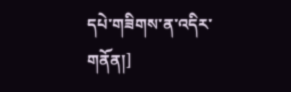དཔེ་གཟིགས་ན་འདིར་གནོན།]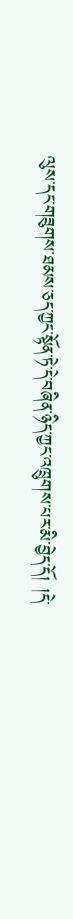ལུས་དང་གཟུགས་ཐམས་ཅད་ཀྱང་སྟོན་ཏེ་དེ་བཞིན་ཉིད་ཀྱང་འཁྲུགས་པར་མི་བྱེད་དོ། །དེ་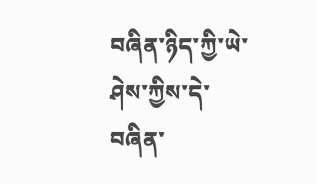བཞིན་ཉིད་ཀྱི་ཡེ་ཤེས་ཀྱིས་དེ་བཞིན་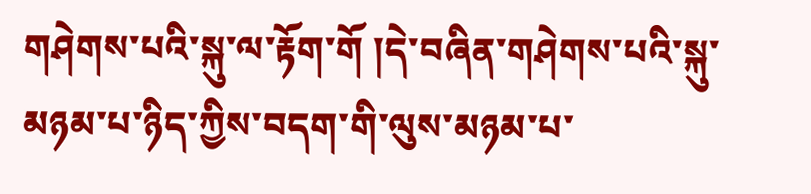གཤེགས་པའི་སྐུ་ལ་རྟོག་གོ །དེ་བཞིན་གཤེགས་པའི་སྐུ་མཉམ་པ་ཉིད་ཀྱིས་བདག་གི་ལུས་མཉམ་པ་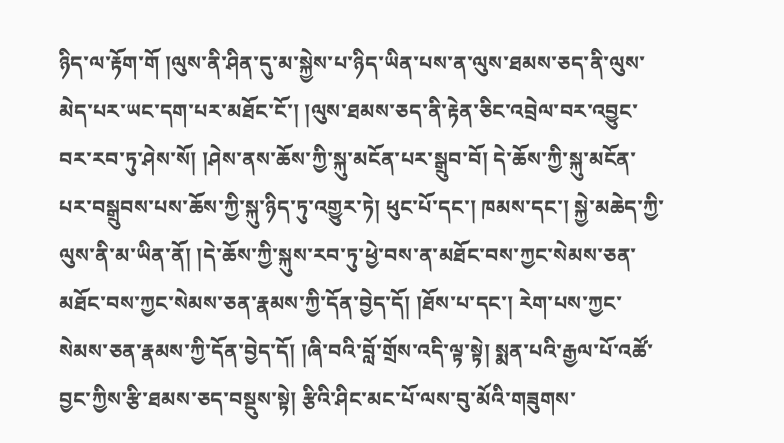ཉིད་ལ་རྟོག་གོ །ལུས་ནི་ཤིན་དུ་མ་སྐྱེས་པ་ཉིད་ཡིན་པས་ན་ལུས་ཐམས་ཅད་ནི་ལུས་མེད་པར་ཡང་དག་པར་མཐོང་ངོ་། །ལུས་ཐམས་ཅད་ནི་རྟེན་ཅིང་འབྲེལ་བར་འབྱུང་བར་རབ་ཏུ་ཤེས་སོ། །ཤེས་ནས་ཆོས་ཀྱི་སྐུ་མངོན་པར་སྒྲུབ་བོ། དེ་ཆོས་ཀྱི་སྐུ་མངོན་པར་བསྒྲུབས་པས་ཆོས་ཀྱི་སྐུ་ཉིད་ཏུ་འགྱུར་ཏེ། ཕུང་པོ་དང་། ཁམས་དང་། སྐྱེ་མཆེད་ཀྱི་ལུས་ནི་མ་ཡིན་ནོ། །དེ་ཆོས་ཀྱི་སྐུས་རབ་ཏུ་ཕྱེ་བས་ན་མཐོང་བས་ཀྱང་སེམས་ཅན་མཐོང་བས་ཀྱང་སེམས་ཅན་རྣམས་ཀྱི་དོན་བྱེད་དོ། །ཐོས་པ་དང་། རེག་པས་ཀྱང་སེམས་ཅན་རྣམས་ཀྱི་དོན་བྱེད་དོ། །ཞི་བའི་བློ་གྲོས་འདི་ལྟ་སྟེ། སྨན་པའི་རྒྱལ་པོ་འཚོ་བྱང་ཀྱིས་རྩི་ཐམས་ཅད་བསྡུས་སྟེ། རྩིའི་ཤིང་མང་པོ་ལས་བུ་མོའི་གཟུགས་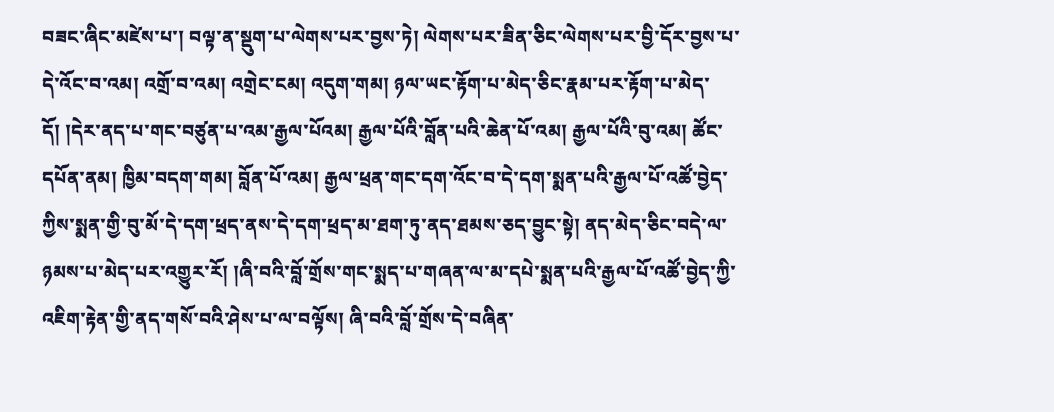བཟང་ཞིང་མཛེས་པ་། བལྟ་ན་སྡུག་པ་ལེགས་པར་བྱས་ཏེ། ལེགས་པར་ཟིན་ཅིང་ལེགས་པར་བྱི་དོར་བྱས་པ་དེ་འོང་བ་འམ། འགྲོ་བ་འམ། འགྲེང་ངམ། འདུག་གམ། ཉལ་ཡང་རྟོག་པ་མེད་ཅིང་རྣམ་པར་རྟོག་པ་མེད་དོ། །དེར་ནད་པ་གང་བཙུན་པ་འམ་རྒྱལ་པོའམ། རྒྱལ་པོའི་བློན་པའི་ཆེན་པོ་འམ། རྒྱལ་པོའི་བུ་འམ། ཚོང་དཔོན་ནམ། ཁྱིམ་བདག་གམ། བློན་པོ་འམ། རྒྱལ་ཕྲན་གང་དག་འོང་བ་དེ་དག་སྨན་པའི་རྒྱལ་པོ་འཚོ་བྱེད་ཀྱིས་སྨན་གྱི་བུ་མོ་དེ་དག་ཕྲད་ནས་དེ་དག་ཕྲད་མ་ཐག་ཏུ་ནད་ཐམས་ཅད་བྱུང་སྟེ། ནད་མེད་ཅིང་བདེ་ལ་ཉམས་པ་མེད་པར་འགྱུར་རོ། །ཞི་བའི་བློ་གྲོས་གང་སྨད་པ་གཞན་ལ་མ་དཔེ་སྨན་པའི་རྒྱལ་པོ་འཚོ་བྱེད་ཀྱི་འཇིག་རྟེན་གྱི་ནད་གསོ་བའི་ཤེས་པ་ལ་བལྟོས། ཞི་བའི་བློ་གྲོས་དེ་བཞིན་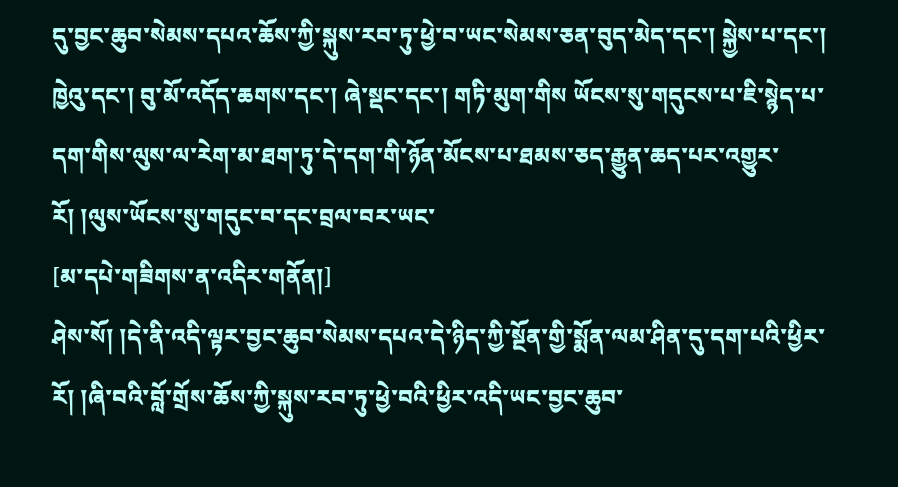དུ་བྱང་ཆུབ་སེམས་དཔའ་ཆོས་ཀྱི་སྐུས་རབ་ཏུ་ཕྱེ་བ་ཡང་སེམས་ཅན་བུད་མེད་དང་། སྐྱེས་པ་དང་། ཁྱེའུ་དང་། བུ་མོ་འདོད་ཆགས་དང་། ཞེ་སྡང་དང་། གཏི་མུག་གིས ཡོངས་སུ་གདུངས་པ་ཇི་སྙེད་པ་དག་གིས་ལུས་ལ་རེག་མ་ཐག་ཏུ་དེ་དག་གི་ཉོན་མོངས་པ་ཐམས་ཅད་རྒྱུན་ཆད་པར་འགྱུར་རོ། །ལུས་ཡོངས་སུ་གདུང་བ་དང་བྲལ་བར་ཡང་
[མ་དཔེ་གཟིགས་ན་འདིར་གནོན།]
ཤེས་སོ། །དེ་ནི་འདི་ལྟར་བྱང་ཆུབ་སེམས་དཔའ་དེ་ཉིད་ཀྱི་སྔོན་གྱི་སྨོན་ལམ་ཤིན་དུ་དག་པའི་ཕྱིར་རོ། །ཞི་བའི་བློ་གྲོས་ཆོས་ཀྱི་སྐུས་རབ་ཏུ་ཕྱེ་བའི་ཕྱིར་འདི་ཡང་བྱང་ཆུབ་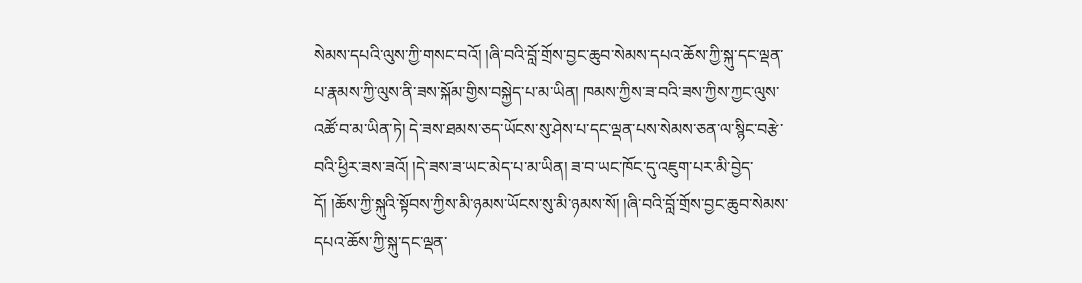སེམས་དཔའི་ལུས་ཀྱི་གསང་བའོ། །ཞི་བའི་བློ་གྲོས་བྱང་ཆུབ་སེམས་དཔའ་ཆོས་ཀྱི་སྐུ་དང་ལྡན་པ་རྣམས་ཀྱི་ལུས་ནི་ཟས་སྐོམ་གྱིས་བསྐྱེད་པ་མ་ཡིན། ཁམས་ཀྱིས་ཟ་བའི་ཟས་ཀྱིས་ཀྱང་ལུས་འཚོ་བ་མ་ཡིན་ཏེ། དེ་ཟས་ཐམས་ཅད་ཡོངས་སུ་ཤེས་པ་དང་ལྡན་པས་སེམས་ཅན་ལ་སྙིང་བརྩེ་བའི་ཕྱིར་ཟས་ཟའོ། །དེ་ཟས་ཟ་ཡང་མེད་པ་མ་ཡིན། ཟ་བ་ཡང་ཁོང་དུ་འཇུག་པར་མི་བྱེད་དོ། །ཆོས་ཀྱི་སྐུའི་སྟོབས་ཀྱིས་མི་ཉམས་ཡོངས་སུ་མི་ཉམས་སོ། །ཞི་བའི་བློ་གྲོས་བྱང་ཆུབ་སེམས་དཔའ་ཆོས་ཀྱི་སྐུ་དང་ལྡན་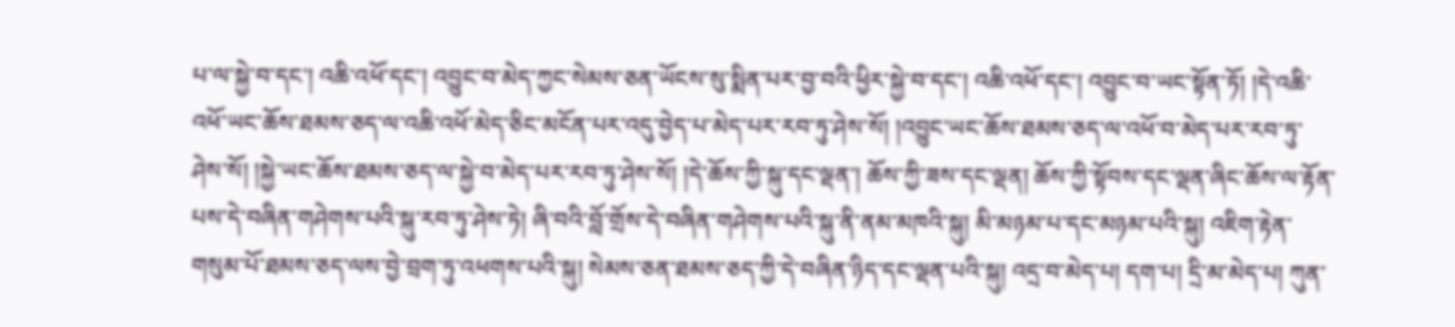པ་ལ་སྐྱེ་བ་དང་། འཆི་འཕོ་དང་། འབྱུང་བ་མེད་ཀྱང་སེམས་ཅན་ཡོངས་སུ་སྨིན་པར་བྱ་བའི་ཕྱིར་སྐྱེ་བ་དང་། འཆི་འཕོ་དང་། འབྱུང་བ་ཡང་སྟོན་ཏོ། །དེ་འཆི་འཕོ་ཡང་ཆོས་ཐམས་ཅད་ལ་འཆི་འཕོ་མེད་ཅིང་མངོན་པར་འདུ་བྱེད་པ་མེད་པར་རབ་ཏུ་ཤེས་སོ། །འབྱུང་ཡང་ཆོས་ཐམས་ཅད་ལ་འཕོ་བ་མེད་པར་རབ་ཏུ་ཤེས་སོ། །སྐྱེ་ཡང་ཆོས་ཐམས་ཅད་ལ་སྐྱེ་བ་མེད་པར་རབ་ཏུ་ཤེས་སོ། །དེ་ཆོས་ཀྱི་སྐུ་དང་ལྡན་། ཆོས་ཀྱི་ཟས་དང་ལྡན། ཆོས་ཀྱི་སྟོབས་དང་ལྡན་ཞིང་ཆོས་ལ་རྟོན་པས་དེ་བཞིན་གཤེགས་པའི་སྐུ་རབ་ཏུ་ཤེས་ཏེ། ཞི་བའི་བློ་གྲོས་དེ་བཞིན་གཤེགས་པའི་སྐུ་ནི་ནམ་མཁའི་སྐུ། མི་མཉམ་པ་དང་མཉམ་པའི་སྐུ། འཇིག་རྟེན་གསུམ་པོ་ཐམས་ཅད་ལས་བྱེ་བྲག་ཏུ་འཕགས་པའི་སྐུ། སེམས་ཅན་ཐམས་ཅད་ཀྱི་དེ་བཞིན་ཉིད་དང་ལྡན་པའི་སྐུ། འདྲ་བ་མེད་པ། དག་པ། དྲི་མ་མེད་པ། ཀུན་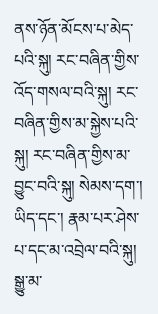ནས་ཉོན་མོངས་པ་མེད་པའི་སྐུ། རང་བཞིན་གྱིས་འོད་གསལ་བའི་སྐུ། རང་བཞིན་གྱིས་མ་སྐྱེས་པའི་སྐུ། རང་བཞིན་གྱིས་མ་བྱུང་བའི་སྐུ། སེམས་དག་། ཡིད་དང་། རྣམ་པར་ཤེས་པ་དང་མ་འབྲེལ་བའི་སྐུ། སྒྱུ་མ་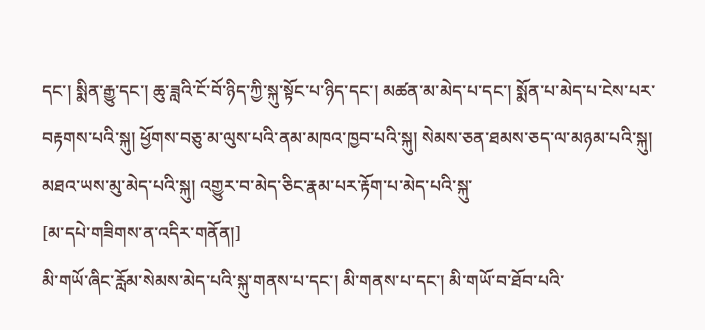དང་། སྨིན་རྒྱུ་དང་། ཆུ་ཟླའི་ངོ་བོ་ཉིད་ཀྱི་སྐུ་སྟོང་པ་ཉིད་དང་། མཚན་མ་མེད་པ་དང་། སྨོན་པ་མེད་པ་ངེས་པར་བརྟགས་པའི་སྐུ། ཕྱོགས་བཅུ་མ་ལུས་པའི་ནམ་མཁའ་ཁྱབ་པའི་སྐུ། སེམས་ཅན་ཐམས་ཅད་ལ་མཉམ་པའི་སྐུ། མཐའ་ཡས་མུ་མེད་པའི་སྐུ། འགྱུར་བ་མེད་ཅིང་རྣམ་པར་རྟོག་པ་མེད་པའི་སྐུ་
[མ་དཔེ་གཟིགས་ན་འདིར་གནོན།]
མི་གཡོ་ཞིང་རློམ་སེམས་མེད་པའི་སྐུ་གནས་པ་དང་། མི་གནས་པ་དང་། མི་གཡོ་བ་ཐོབ་པའི་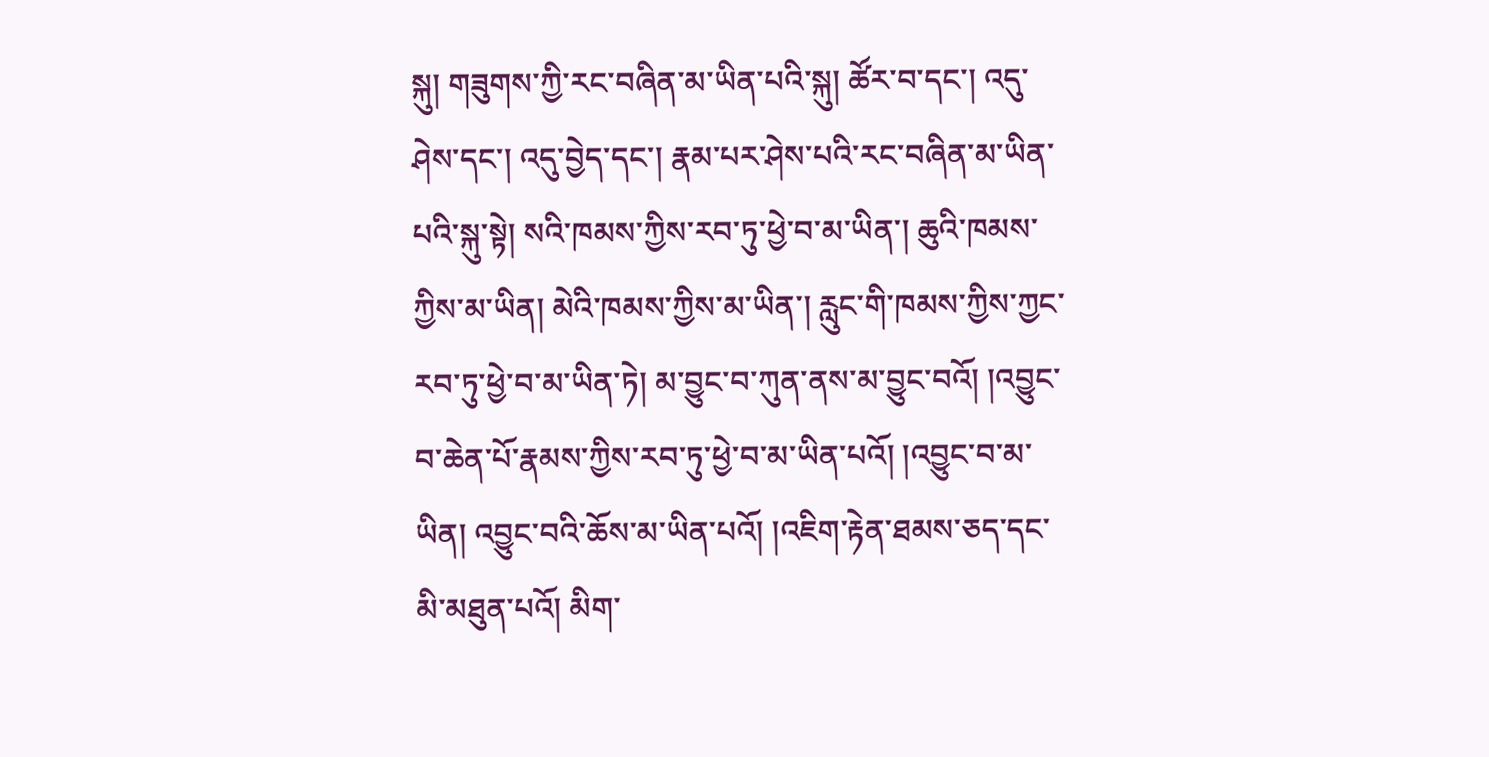སྐུ། གཟུགས་ཀྱི་རང་བཞིན་མ་ཡིན་པའི་སྐུ། ཚོར་བ་དང་། འདུ་ཤེས་དང་། འདུ་བྱེད་དང་། རྣམ་པར་ཤེས་པའི་རང་བཞིན་མ་ཡིན་པའི་སྐུ་སྟེ། སའི་ཁམས་ཀྱིས་རབ་ཏུ་ཕྱེ་བ་མ་ཡིན་། ཆུའི་ཁམས་ཀྱིས་མ་ཡིན། མེའི་ཁམས་ཀྱིས་མ་ཡིན་། རླུང་གི་ཁམས་ཀྱིས་ཀྱང་རབ་ཏུ་ཕྱེ་བ་མ་ཡིན་ཏེ། མ་བྱུང་བ་ཀུན་ནས་མ་བྱུང་བའོ། །འབྱུང་བ་ཆེན་པོ་རྣམས་ཀྱིས་རབ་ཏུ་ཕྱེ་བ་མ་ཡིན་པའོ། །འབྱུང་བ་མ་ཡིན། འབྱུང་བའི་ཆོས་མ་ཡིན་པའོ། །འཇིག་རྟེན་ཐམས་ཅད་དང་མི་མཐུན་པའོ། མིག་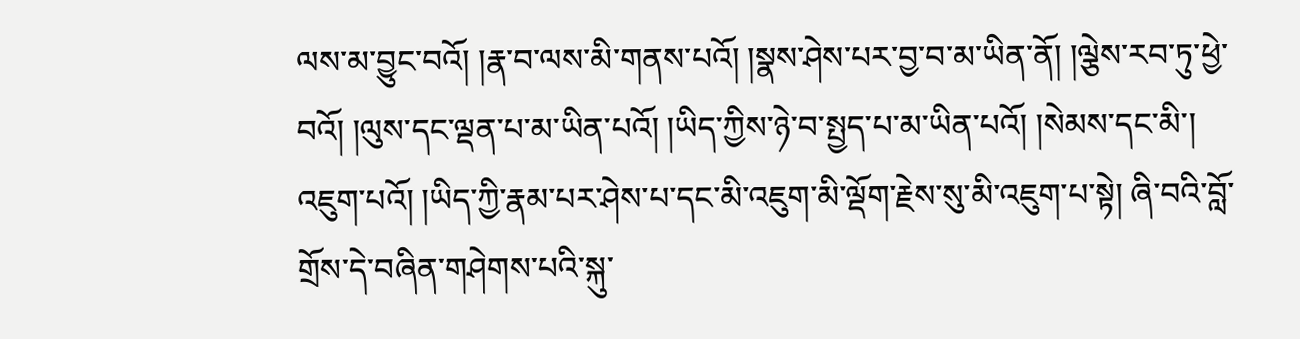ལས་མ་བྱུང་བའོ། །རྣ་བ་ལས་མི་གནས་པའོ། །སྣས་ཤེས་པར་བྱ་བ་མ་ཡིན་ནོ། །ལྕེས་རབ་ཏུ་ཕྱེ་བའོ། །ལུས་དང་ལྡན་པ་མ་ཡིན་པའོ། །ཡིད་ཀྱིས་ཉེ་བ་སྤྱད་པ་མ་ཡིན་པའོ། །སེམས་དང་མི་། འཇུག་པའོ། །ཡིད་ཀྱི་རྣམ་པར་ཤེས་པ་དང་མི་འཇུག་མི་ལྡོག་རྗེས་སུ་མི་འཇུག་པ་སྟེ། ཞི་བའི་བློ་གྲོས་དེ་བཞིན་གཤེགས་པའི་སྐུ་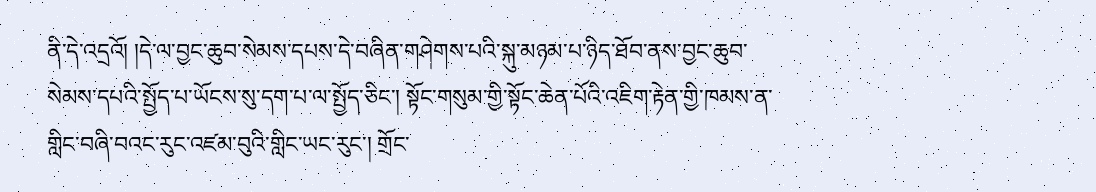ནི་དེ་འདྲའོ། །དེ་ལ་བྱང་ཆུབ་སེམས་དཔས་དེ་བཞིན་གཤེགས་པའི་སྐུ་མཉམ་པ་ཉིད་ཐོབ་ནས་བྱང་ཆུབ་སེམས་དཔའི་སྤྱོད་པ་ཡོངས་སུ་དག་པ་ལ་སྤྱོད་ཅིང་། སྟོང་གསུམ་གྱི་སྟོང་ཆེན་པོའི་འཇིག་རྟེན་གྱི་ཁམས་ན་གླིང་བཞི་བའང་རུང་འཛམ་བུའི་གླིང་ཡང་རུང་། གྲོང་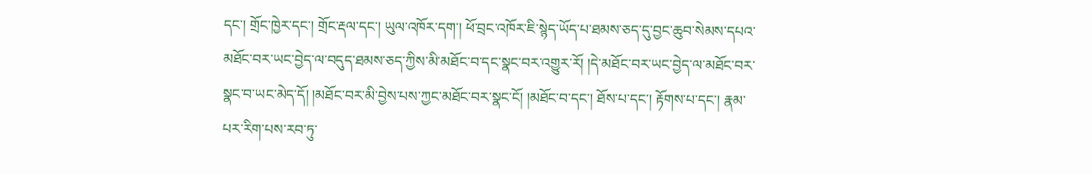དང་། གྲོང་ཁྱེར་དང་། གྲོང་རྡལ་དང་། ཡུལ་འཁོར་དག་། ཕོ་བྲང་འཁོར་ཇི་སྙེད་ཡོད་པ་ཐམས་ཅད་དུ་བྱང་ཆུབ་སེམས་དཔའ་མཐོང་བར་ཡང་བྱེད་ལ་བདུད་ཐམས་ཅད་ཀྱིས་མི་མཐོང་བ་དང་སྣང་བར་འགྱུར་རོ། །དེ་མཐོང་བར་ཡང་བྱེད་ལ་མཐོང་བར་སྣང་བ་ཡང་མེད་དོ། །མཐོང་བར་མི་བྱེས་པས་ཀྱང་མཐོང་བར་སྣང་ངོ། །མཐོང་བ་དང་། ཐོས་པ་དང་། རྟོགས་པ་དང་། རྣམ་པར་རིག་པས་རབ་ཏུ་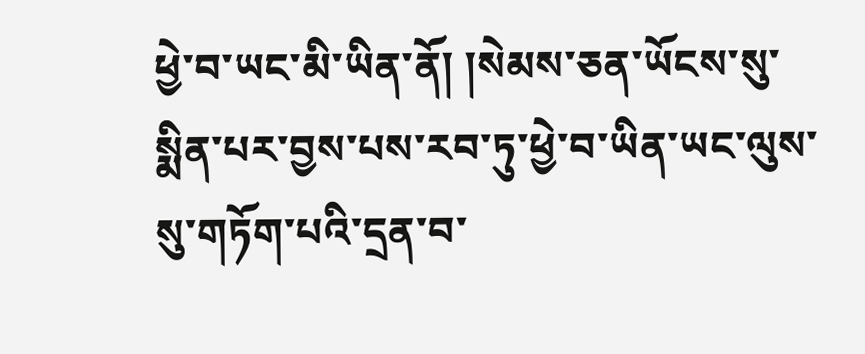ཕྱེ་བ་ཡང་མི་ཡིན་ནོ། །སེམས་ཅན་ཡོངས་སུ་སྨིན་པར་བྱས་པས་རབ་ཏུ་ཕྱེ་བ་ཡིན་ཡང་ལུས་སུ་གཏོག་པའི་དྲན་བ་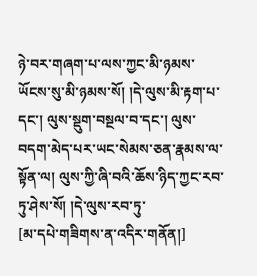ཉེ་བར་གཞག་པ་ལས་ཀྱང་མི་ཉམས་ཡོངས་སུ་མི་ཉམས་སོ། །དེ་ལུས་མི་རྟག་པ་དང་། ལུས་སྡུག་བསྔལ་བ་དང་། ལུས་བདག་མེད་པར་ཡང་སེམས་ཅན་རྣམས་ལ་སྟོན་ལ། ལུས་ཀྱི་ཞི་བའི་ཆོས་ཉིད་ཀྱང་རབ་ཏུ་ཤེས་སོ། །དེ་ལུས་རབ་ཏུ་
[མ་དཔེ་གཟིགས་ན་འདིར་གནོན།]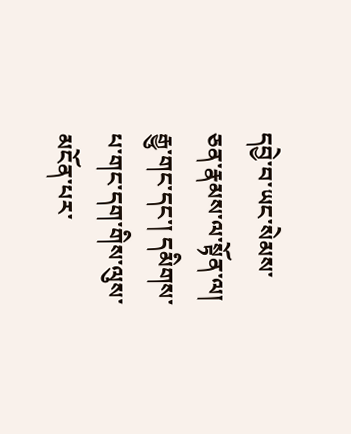དབྱེ་བ་ཡང་སེམས་ཅན་རྣམས་ལ་སྟོན་ལ། རྒྱུ་གང་དང་། དམིགས་པ་གང་དག་གིས་ལུས་མངོན་པར་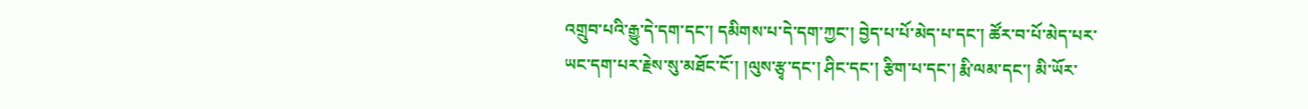འགྲུབ་པའི་རྒྱུ་དེ་དག་དང་། དམིགས་པ་དེ་དག་ཀྱང་། བྱེད་པ་པོ་མེད་པ་དང་། ཚོར་བ་པོ་མེད་པར་ཡང་དག་པར་རྗེས་སུ་མཐོང་ངོ་། །ལུས་རྩྭ་དང་། ཤིང་དང་། རྩིག་པ་དང་། རྨི་ལམ་དང་། མི་ཡོར་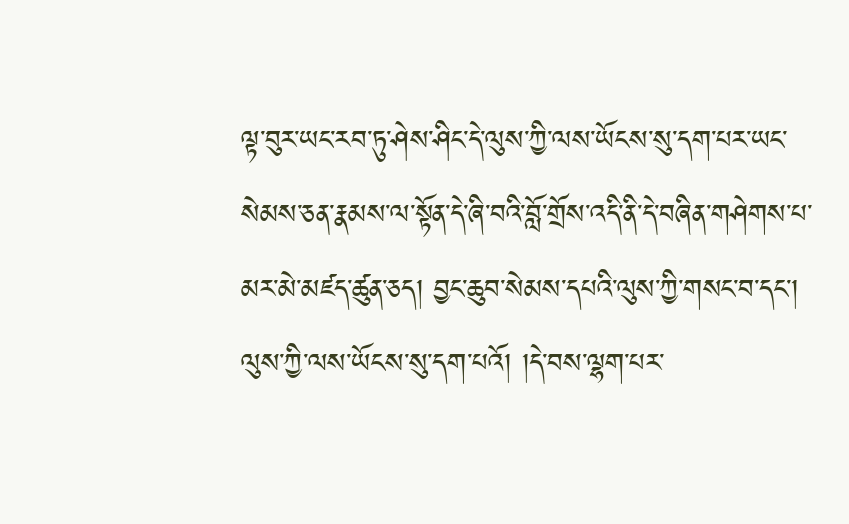ལྟ་བུར་ཡང་རབ་ཏུ་ཤེས་ཤིང་དེ་ལུས་ཀྱི་ལས་ཡོངས་སུ་དག་པར་ཡང་སེམས་ཅན་རྣམས་ལ་སྟོན་དེ་ཞི་བའི་བློ་གྲོས་འདི་ནི་དེ་བཞིན་གཤེགས་པ་མར་མེ་མཛད་ཚུན་ཅད། བྱང་ཆུབ་སེམས་དཔའི་ལུས་ཀྱི་གསང་བ་དང་། ལུས་ཀྱི་ལས་ཡོངས་སུ་དག་པའོ། །དེ་བས་ལྷག་པར་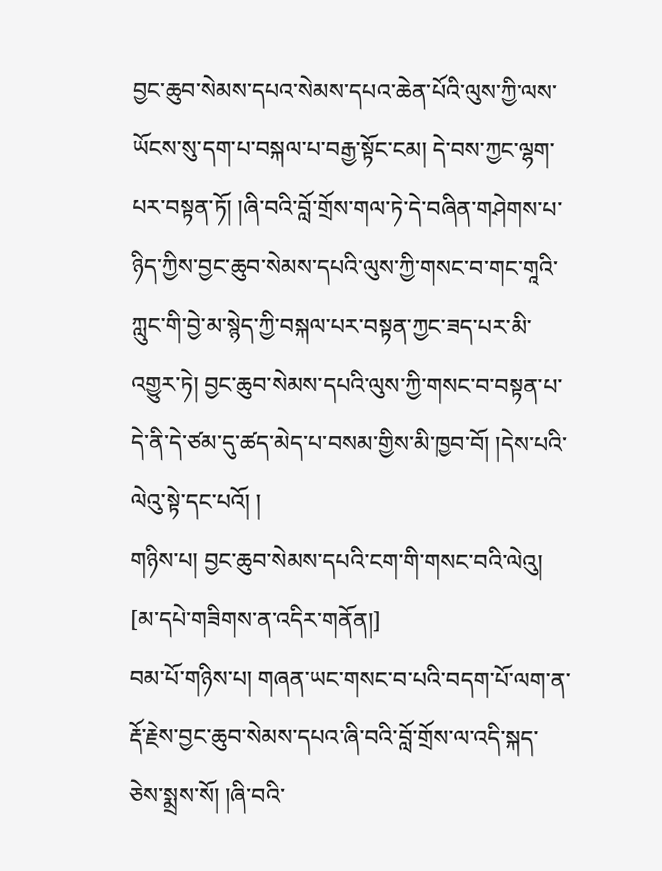བྱང་ཆུབ་སེམས་དཔའ་སེམས་དཔའ་ཆེན་པོའི་ལུས་ཀྱི་ལས་ཡོངས་སུ་དག་པ་བསྐལ་པ་བརྒྱ་སྟོང་ངམ། དེ་བས་ཀྱང་ལྷག་པར་བསྟན་ཏོ། །ཞི་བའི་བློ་གྲོས་གལ་ཏེ་དེ་བཞིན་གཤེགས་པ་ཉིད་ཀྱིས་བྱང་ཆུབ་སེམས་དཔའི་ལུས་ཀྱི་གསང་བ་གང་གཱའི་ཀླུང་གི་བྱེ་མ་སྙེད་ཀྱི་བསྐལ་པར་བསྟན་ཀྱང་ཟད་པར་མི་འགྱུར་ཏེ། བྱང་ཆུབ་སེམས་དཔའི་ལུས་ཀྱི་གསང་བ་བསྟན་པ་དེ་ནི་དེ་ཙམ་དུ་ཚད་མེད་པ་བསམ་གྱིས་མི་ཁྱབ་བོ། །དེས་པའི་ལེའུ་སྟེ་དང་པའོ། །
གཉིས་པ། བྱང་ཆུབ་སེམས་དཔའི་ངག་གི་གསང་བའི་ལེའུ།
[མ་དཔེ་གཟིགས་ན་འདིར་གནོན།]
བམ་པོ་གཉིས་པ། གཞན་ཡང་གསང་བ་པའི་བདག་པོ་ལག་ན་རྡོ་རྗེས་བྱང་ཆུབ་སེམས་དཔའ་ཞི་བའི་བློ་གྲོས་ལ་འདི་སྐད་ཅེས་སྨྲས་སོ། །ཞི་བའི་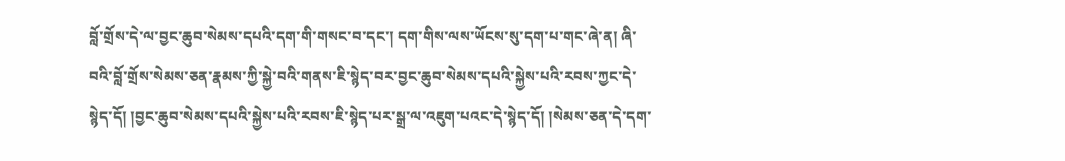བློ་གྲོས་དེ་ལ་བྱང་ཆུབ་སེམས་དཔའི་དག་གི་གསང་བ་དང་། དག་གིས་ལས་ཡོངས་སུ་དག་པ་གང་ཞེ་ན། ཞི་བའི་བློ་གྲོས་སེམས་ཅན་རྣམས་ཀྱི་སྐྱེ་བའི་གནས་ཇི་སྙེད་བར་བྱང་ཆུབ་སེམས་དཔའི་སྐྱེས་པའི་རབས་ཀྱང་དེ་སྙེད་དོ། །བྱང་ཆུབ་སེམས་དཔའི་སྐྱེས་པའི་རབས་ཇི་སྙེད་པར་སྒྲ་ལ་འཇུག་པའང་དེ་སྙེད་དོ། །སེམས་ཅན་དེ་དག་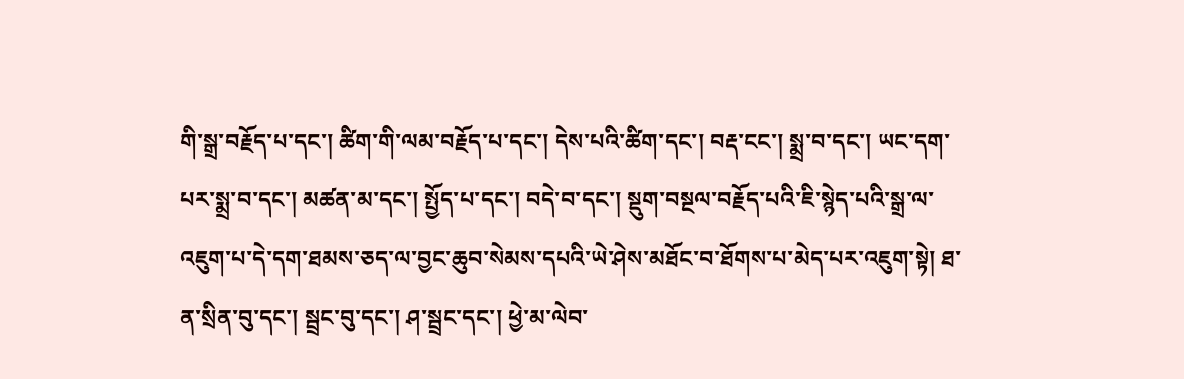གི་སྒྲ་བརྗོད་པ་དང་། ཚིག་གི་ལམ་བརྗོད་པ་དང་། དེས་པའི་ཚིག་དང་། བརྡ་ངང་། སྨྲ་བ་དང་། ཡང་དག་པར་སྨྲ་བ་དང་། མཚན་མ་དང་། སྤྱོད་པ་དང་། བདེ་བ་དང་། སྡུག་བསྔལ་བརྗོད་པའི་ཇི་སྙེད་པའི་སྒྲ་ལ་འཇུག་པ་དེ་དག་ཐམས་ཅད་ལ་བྱང་ཆུབ་སེམས་དཔའི་ཡེ་ཤེས་མཐོང་བ་ཐོགས་པ་མེད་པར་འཇུག་སྟེ། ཐ་ན་སྲིན་བུ་དང་། སྦྲང་བུ་དང་། ཤ་སྦྲང་དང་། ཕྱེ་མ་ལེབ་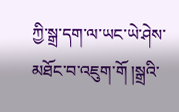ཀྱི་སྒྲ་དག་ལ་ཡང་ཡེ་ཤེས་མཐོང་བ་འཇུག་གོ །སྒྲའི་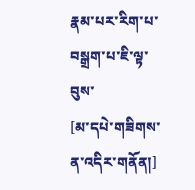རྣམ་པར་རིག་པ་བསྒྲག་པ་ཇི་ལྟ་བུས་
[མ་དཔེ་གཟིགས་ན་འདིར་གནོན།]